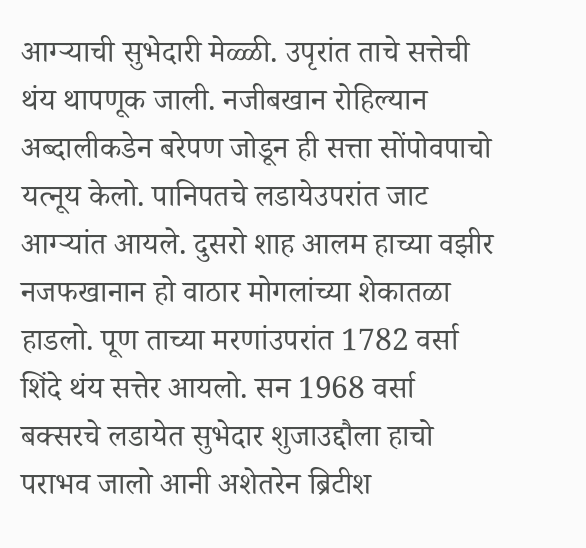आग्ऱ्याची सुभेदारी मेळ्ळी. उपृरांत ताचे सत्तेची थंय थापणूक जाली. नजीबखान रोहिल्यान अब्दालीकडेन बरेपण जोडून ही सत्ता सोंपोवपाचो यत्नूय केलो. पानिपतचे लडायेउपरांत जाट आग्ऱ्यांत आयले. दुसरो शाह आलम हाच्या वझीर नजफखानान हो वाठार मोगलांच्या शेकातळा हाडलो. पूण ताच्या मरणांउपरांत 1782 वर्सा शिंदे थंय सत्तेर आयलो. सन 1968 वर्सा बक्सरचे लडायेत सुभेदार शुजाउद्दौला हाचो पराभव जालो आनी अशेतरेन ब्रिटीश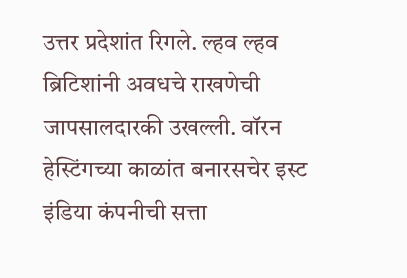उत्तर प्रदेशांत रिगले. ल्हव ल्हव ब्रिटिशांनी अवधचे राखणेची जापसालदारकी उखल्ली. वॉरन हेस्टिंगच्या काळांत बनारसचेर इस्ट इंडिया कंपनीची सत्ता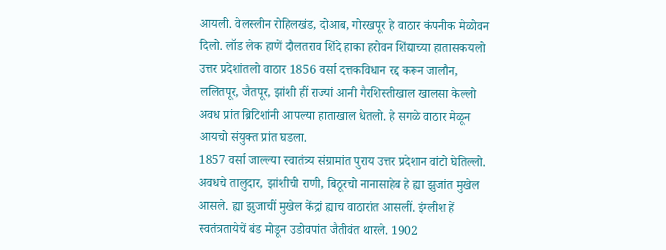आयली. वेलस्लीन रोहिलखंड, दोआब, गोरखपूर हे वाठार कंपनीक मेळोवन दिलो. लॉड लेक हाणें दौलतराव शिंदे हाका हरोवन शिंद्याच्या हातासकयलो उत्तर प्रदेशांतलो वाठार 1856 वर्सा दत्तकविधान रद्द करून जालौन, ललितपूर, जैतपूर, झांशी हीं राज्यां आनी गैरशिस्तीखाल खालसा केल्लो अवध प्रांत ब्रिटिशांनी आपल्या हाताखाल धेतलो. हे सगळे वाठार मेळून आयचो संयुक्त प्रांत घडला.
1857 वर्सा जाल्ल्या स्वातंत्र्य संग्रामांत पुराय उत्तर प्रदेशान वांटो घेतिल्लो. अवधचे तालुदार, झांशीची राणी, बिठूरचो नानासाहेब हे ह्या झुजांत मुखेल आसले. ह्या झुजाचीं मुखेल केंद्रां ह्याच वाठारांत आसलीं. इंग्लीश हें स्वतंत्रतायेचें बंड मोडून उडोवपांत जैतीवंत थारले. 1902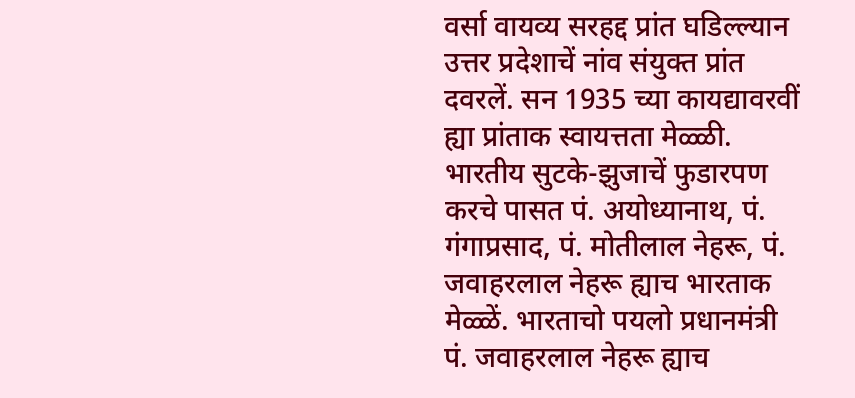वर्सा वायव्य सरहद्द प्रांत घडिल्ल्यान उत्तर प्रदेशाचें नांव संयुक्त प्रांत दवरलें. सन 1935 च्या कायद्यावरवीं ह्या प्रांताक स्वायत्तता मेळ्ळी. भारतीय सुटके-झुजाचें फुडारपण करचे पासत पं. अयोध्यानाथ, पं. गंगाप्रसाद, पं. मोतीलाल नेहरू, पं. जवाहरलाल नेहरू ह्याच भारताक मेळ्ळें. भारताचो पयलो प्रधानमंत्री पं. जवाहरलाल नेहरू ह्याच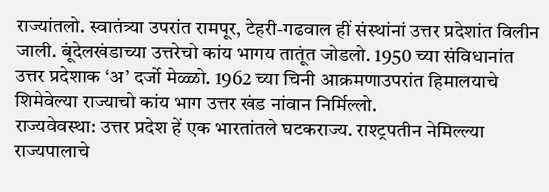राज्यांतलो. स्वातंत्र्या उपरांत रामपूर, टेहरी-गढवाल हीं संस्थांनां उत्तर प्रदेशांत विलीन जाली. बूंदेलखंडाच्या उत्तरेचो कांय भागय तातूंत जोडलो. 1950 च्या संविधानांत उत्तर प्रदेशाक ‘अ’ दर्जो मेळ्ळो. 1962 च्या चिनी आक्रमणाउपरांत हिमालयाचे शिमेवेल्या राज्याचो कांय भाग उत्तर खंड नांवान निर्मिल्लो.
राज्यवेवस्था: उत्तर प्रदेश हें एक भारतांतले घटकराज्य. राश्ट्रपतीन नेमिल्ल्या राज्यपालाचे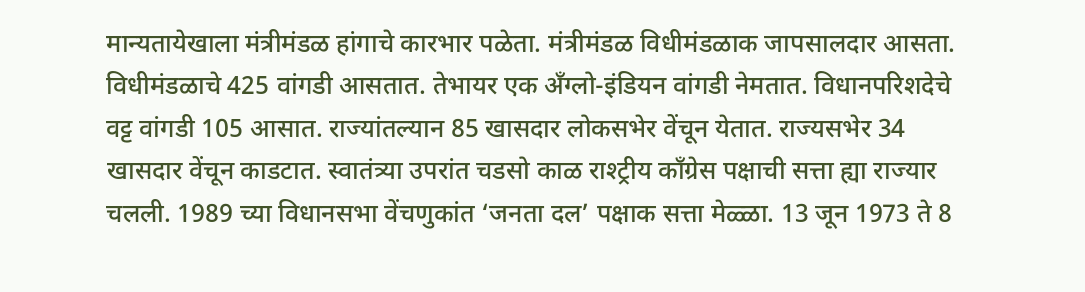मान्यतायेखाला मंत्रीमंडळ हांगाचे कारभार पळेता. मंत्रीमंडळ विधीमंडळाक जापसालदार आसता. विधीमंडळाचे 425 वांगडी आसतात. तेभायर एक अँग्लो-इंडियन वांगडी नेमतात. विधानपरिशदेचे वट्ट वांगडी 105 आसात. राज्यांतल्यान 85 खासदार लोकसभेर वेंचून येतात. राज्यसभेर 34 खासदार वेंचून काडटात. स्वातंत्र्या उपरांत चडसो काळ राश्ट्रीय काँग्रेस पक्षाची सत्ता ह्या राज्यार चलली. 1989 च्या विधानसभा वेंचणुकांत ‘जनता दल’ पक्षाक सत्ता मेळ्ळा. 13 जून 1973 ते 8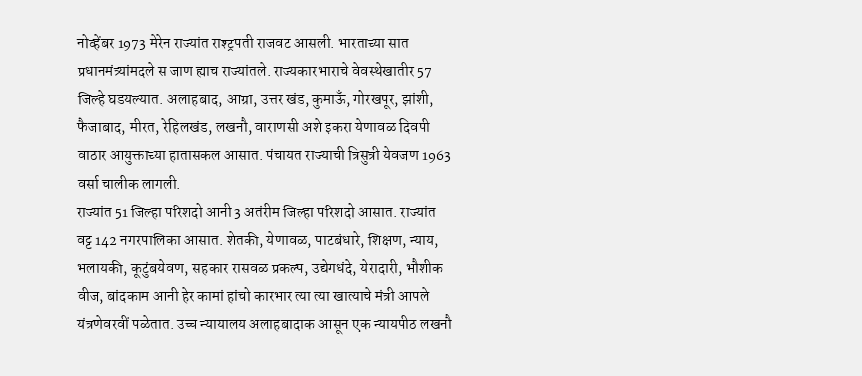नोव्हेंबर 1973 मेरेन राज्यांत राश्ट्रपती राजवट आसली. भारताच्या सात प्रधानमंत्र्यांमदले स जाण ह्याच राज्यांतले. राज्यकारभाराचे वेवस्थेखातीर 57 जिल्हे घडयल्यात. अलाहबाद, आग्रा, उत्तर खंड, कुमाऊँ, गोरखपूर, झांशी, फैजाबाद, मीरत, रेहिलखंड, लखनौ, वाराणसी अशे इकरा येणावळ दिवपी वाठार आयुक्ताच्या हातासकल आसात. पंचायत राज्याची त्रिसुत्री येवजण 1963 वर्सा चालीक लागली.
राज्यांत 51 जिल्हा परिशदो आनी 3 अतंरीम जिल्हा परिशदो आसात. राज्यांत वट्ट 142 नगरपालिका आसात. शेतकी, येणावळ, पाटबंधारे, शिक्षण, न्याय, भलायकी, कूटुंबयेवण, सहकार रासवळ प्रकल्प, उद्येगधंदे, येरादारी, भौशीक वीज, बांदकाम आनी हेर कामां हांचो कारभार त्या त्या खात्याचे मंत्री आपले यंत्रणेवरवीं पळेतात. उच्च न्यायालय अलाहबादाक आसून एक न्यायपीठ लखनौ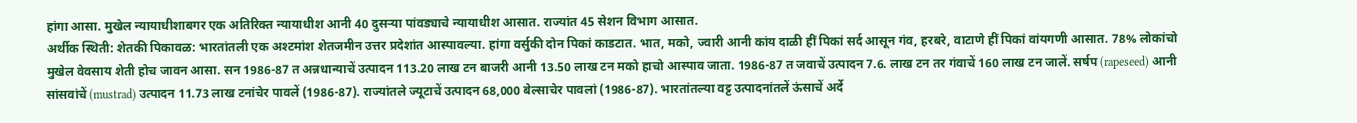हांगा आसा. मुखेल न्यायाधीशाबगर एक अतिरिक्त न्यायाधीश आनी 40 दुसऱ्या पांवड्याचे न्यायाधीश आसात. राज्यांत 45 सेशन विभाग आसात.
अर्थीक स्थिती: शेतकी पिकावळ: भारतांतली एक अश्टमांश शेतजमीन उत्तर प्रदेशांत आस्पावल्या. हांगा वर्सुकी दोन पिकां काडटात. भात, मको, ज्वारी आनी कांय दाळी हीं पिकां सर्द आसून गंव, हरबरे, वाटाणे हीं पिकां वांयगणी आसात. 78% लोकांचो मुखेल वेवसाय शेती होच जावन आसा. सन 1986-87 त अन्नधान्याचें उत्पादन 113.20 लाख टन बाजरी आनी 13.50 लाख टन मको हाचो आस्पाव जाता. 1986-87 त जवाचें उत्पादन 7.6. लाख टन तर गंवाचें 160 लाख टन जालें. सर्षप (rapeseed) आनी सांसवांचें (mustrad) उत्पादन 11.73 लाख टनांचेर पावलें (1986-87). राज्यांतले ज्यूटाचें उत्पादन 68,000 बेल्साचेर पावलां (1986-87). भारतांतल्या वट्ट उत्पादनांतलें ऊंसाचें अर्दे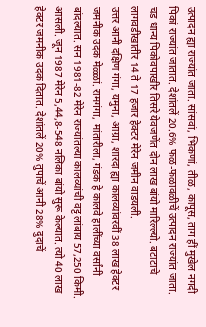उत्पादन ह्या राज्यांत जाता. सांसवां, भिकणां, तीळ, कापूस, ताग हीं मुखेल नगदी पिकां राज्यांत जातात. देशांतलें 20.6% फळ-फळावळीचें उत्पादन राज्यांत जाता. चड धान्य पिकोवपाखीर तिसरे येवजणेंत दोन लाख बांयो मारिल्ल्यो. बटाटाचे लागवडीखातीर 14 ते 17 हजार हेक्टर मेरेन जमीन वाडयली.
उत्तर आनी दक्षिण गंगा, यमुना, आग्रा, शारदा ह्या कालव्यांवरवीं 38 लाख हेक्टर जमनीक उदक मेळ्ळां. रामगंगा, मांतारीला, गंडक हे कालवे हालींच्या वर्सांनी बांदल्यात. सन 1981-82 मेरेन राज्यांतल्या कालव्यांची वट्ट लांबाय 57,250 किमी. आसली. जून 1987 मेरेन 5,44,8-548 नलिका बांयो सुरू केल्यात. त्यो 40 लाख हेक्टर जमनीक उदक दितात. देशांतलें 20% तुपाचें आनी 28% दुदाचें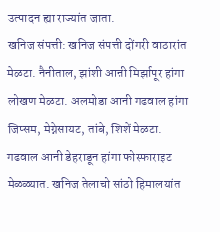उत्पादन ह्या राज्यांत जाता.
खनिज संपत्ती: खनिज संपत्ती दोंगरी वाठारांत मेळटा. नैनीताल, झांशी आऩी मिर्झापूर हांगा लोखण मेळटा. अलमोडा आनी गढवाल हांगा जिप्सम, मेग्नेसायट, तांबे, शिशें मेळटा. गढवाल आनी डेहराडून हांगा फोस्फाराइट मेळ्ळ्यात. खनिज तेलाचो सांठो हिमालयांत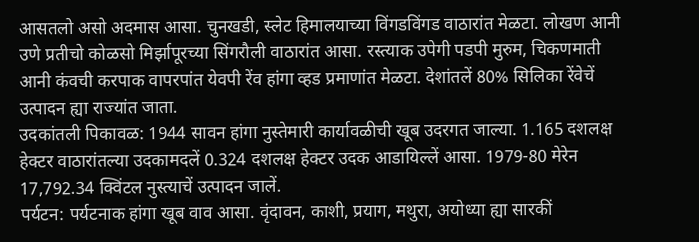आसतलो असो अदमास आसा. चुनखडी, स्लेट हिमालयाच्या विंगडविंगड वाठारांत मेळटा. लोखण आनी उणे प्रतीचो कोळसो मिर्झापूरच्या सिंगरौली वाठारांत आसा. रस्त्याक उपेगी पडपी मुरुम, चिकणमाती आनी कंवची करपाक वापरपांत येवपी रेंव हांगा व्हड प्रमाणांत मेळटा. देशांतलें 80% सिलिका रेंवेचें उत्पादन ह्या राज्यांत जाता.
उदकांतली पिकावळ: 1944 सावन हांगा नुस्तेमारी कार्यावळीची खूब उदरगत जाल्या. 1.165 दशलक्ष हेक्टर वाठारांतल्या उदकामदलें 0.324 दशलक्ष हेक्टर उदक आडायिल्लें आसा. 1979-80 मेरेन 17,792.34 क्विंटल नुस्त्याचें उत्पादन जालें.
पर्यटन: पर्यटनाक हांगा खूब वाव आसा. वृंदावन, काशी, प्रयाग, मथुरा, अयोध्या ह्या सारकीं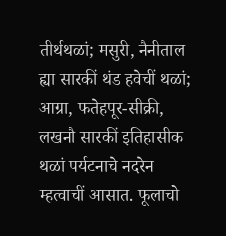तीर्थथळां; मसुरी, नैनीताल ह्या सारकीं थंड हवेचीं थळां; आग्रा, फतेहपूर-सीक्री, लखनौ सारकीं इतिहासीक थळां पर्यटनाचे नदरेन म्हत्वाचीं आसात. फूलाचो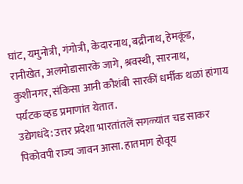घांट, यमुनोत्री, गंगोत्री, केदारनाथ, बद्रीनाथ, हेमकूंड, रानीखेत, अलमोडासारके जागे, श्रवस्थी, सारनाथ, कुशीनगर, संकिसा आनी कौशंबी सारकीं धर्मीक थळां हांगाय पर्यटक व्हड प्रमाणांत येतात.
उद्येगधंदे: उत्तर प्रदेशा भारतांतलें सगळ्यांत चड साकर पिकोवपी राज्य जावन आसा. हातमाग होवूय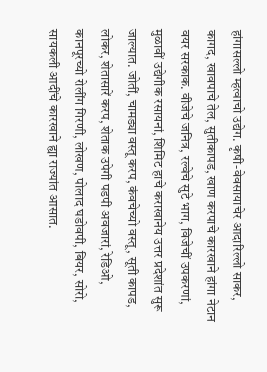हांगासल्लो म्हत्वाचो उद्येग. कृषी-वेवसायाचेर आदारिल्लो साकर, कागद, खावपाचे तेल, सुतीकापड, खाण करपाचे कारखाने हांगा नेटान वयर सरकाक. वीजेचे जनित्र, रल्वेचे सुटे भाग, विजेचीं उपकरणां, मुळावीं उद्येगीक रसायनां, शिमिट हाचे कराखानेय उत्तर प्रदेशांत सुरू जाल्यात. जोतीं, चामड्या वस्तू करप, कंवचेच्यो वस्तू, सूती कापड, लोकर, शेतासारें करप, शेताक उपेगी पडपी अवजारां, रेडिओ, कानपूरच्यो रोलींग गिरणी, लोखण, पोलाद घडोवपी, बियर, सोरो, सायकली आदींचे कारखाने ह्या राज्यांत आसात.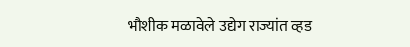भौशीक मळावेले उद्येग राज्यांत व्हड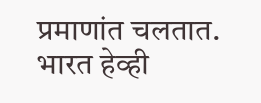प्रमाणांत चलतात. भारत हेव्ही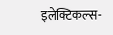इलेक्टिकल्स-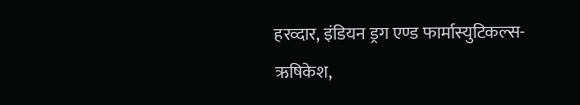हरव्दार, इंडियन ड्रग एण्ड फार्मास्युटिकल्स-ऋषिकेश,